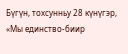Бүгүн, тохсунньу 28 күнүгэр, «Мы единство-биир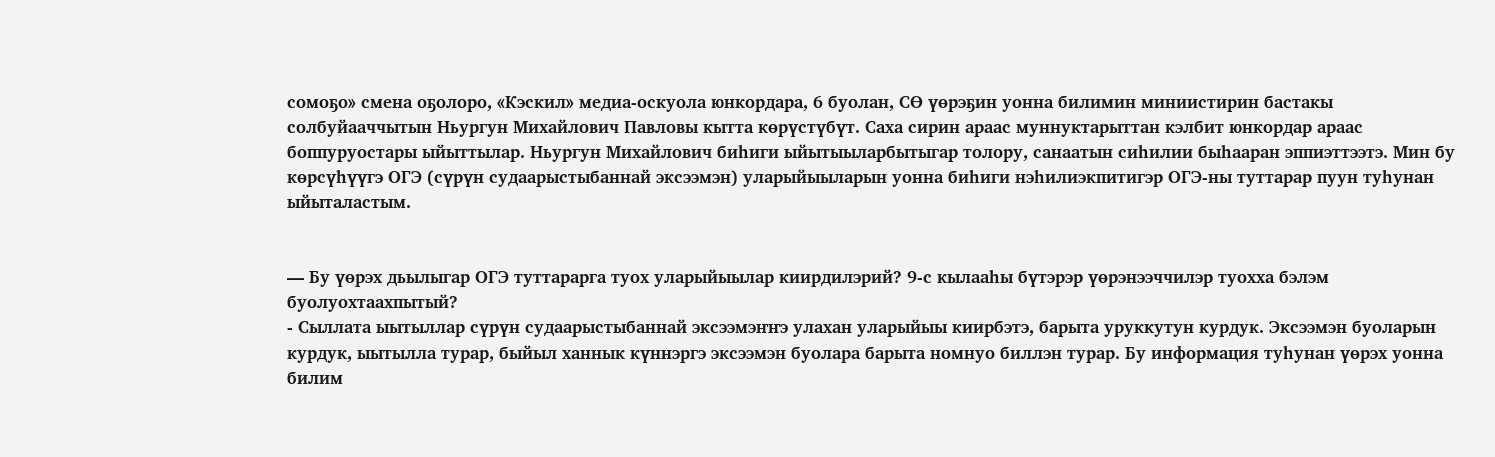сомоҕо» смена оҕолоро, «Кэскил» медиа-оскуола юнкордара, 6 буолан, СӨ үөрэҕин уонна билимин миниистирин бастакы солбуйааччытын Ньургун Михайлович Павловы кытта көрүстүбүт. Саха сирин араас муннуктарыттан кэлбит юнкордар араас боппуруостары ыйыттылар. Ньургун Михайлович биһиги ыйытыыларбытыгар толору, санаатын сиһилии быһааран эппиэттээтэ. Мин бу көрсүһүүгэ ОГЭ (сүрүн судаарыстыбаннай эксээмэн) уларыйыыларын уонна биһиги нэһилиэкпитигэр ОГЭ-ны туттарар пуун туһунан ыйыталастым.


— Бу үөрэх дьылыгар ОГЭ туттарарга туох уларыйыылар киирдилэрий? 9-с кылааһы бүтэрэр үөрэнээччилэр туохха бэлэм буолуохтаахпытый?
- Сыллата ыытыллар сүрүн судаарыстыбаннай эксээмэҥҥэ улахан уларыйыы киирбэтэ, барыта уруккутун курдук. Эксээмэн буоларын курдук, ыытылла турар, быйыл ханнык күннэргэ эксээмэн буолара барыта номнуо биллэн турар. Бу информация туһунан үөрэх уонна билим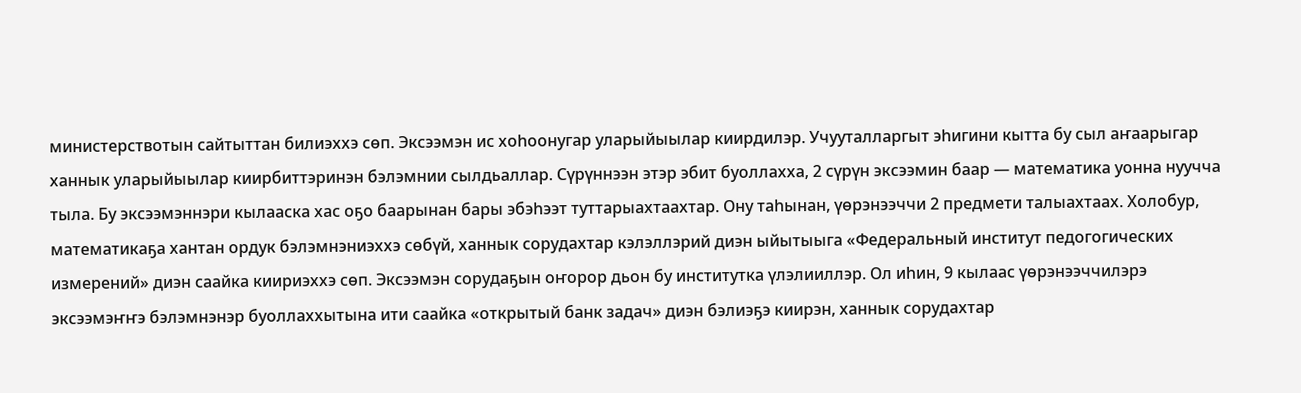министерствотын сайтыттан билиэххэ сөп. Эксээмэн ис хоһоонугар уларыйыылар киирдилэр. Учууталларгыт эһигини кытта бу сыл аҥаарыгар ханнык уларыйыылар киирбиттэринэн бэлэмнии сылдьаллар. Сүрүннээн этэр эбит буоллахха, 2 сүрүн эксээмин баар — математика уонна нуучча тыла. Бу эксээмэннэри кылааска хас оҕо баарынан бары эбэһээт туттарыахтаахтар. Ону таһынан, үөрэнээччи 2 предмети талыахтаах. Холобур, математикаҕа хантан ордук бэлэмнэниэххэ сөбүй, ханнык сорудахтар кэлэллэрий диэн ыйытыыга «Федеральный институт педогогических измерений» диэн саайка киириэххэ сөп. Эксээмэн сорудаҕын оҥорор дьон бу институтка үлэлииллэр. Ол иһин, 9 кылаас үөрэнээччилэрэ эксээмэҥҥэ бэлэмнэнэр буоллаххытына ити саайка «открытый банк задач» диэн бэлиэҕэ киирэн, ханнык сорудахтар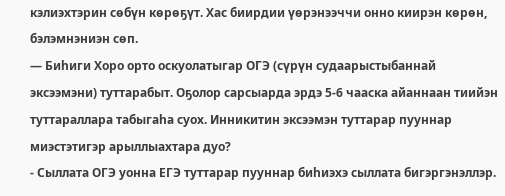кэлиэхтэрин сөбүн көрөҕүт. Хас биирдии үөрэнээччи онно киирэн көрөн, бэлэмнэниэн сөп.
— Биһиги Хоро орто оскуолатыгар ОГЭ (сүрүн судаарыстыбаннай эксээмэни) туттарабыт. Оҕолор сарсыарда эрдэ 5-6 чааска айаннаан тиийэн туттараллара табыгаһа суох. Инникитин эксээмэн туттарар пууннар миэстэтигэр арыллыахтара дуо?
- Сыллата ОГЭ уонна ЕГЭ туттарар пууннар биһиэхэ сыллата бигэргэнэллэр.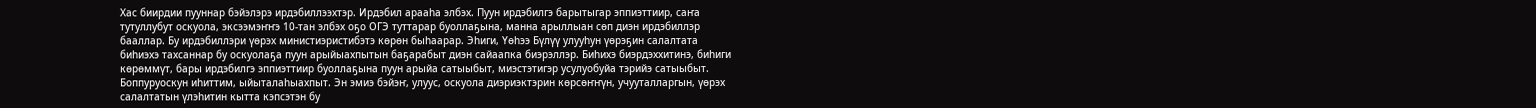Хас биирдии пууннар бэйэлэрэ ирдэбиллээхтэр. Ирдэбил арааһа элбэх. Пуун ирдэбилгэ барытыгар эппиэттиир, саҥа тутуллубут оскуола, эксээмэҥҥэ 10-тан элбэх оҕо ОГЭ туттарар буоллаҕына, манна арыллыан сөп диэн ирдэбиллэр бааллар. Бу ирдэбиллэри үөрэх министиэристибэтэ көрөн быһаарар. Эһиги, Үөһээ Бүлүү улууһун үөрэҕин салалтата биһиэхэ тахсаннар бу оскуолаҕа пуун арыйыахпытын баҕарабыт диэн сайаапка биэрэллэр. Биһихэ биэрдэххитинэ, биһиги көрөммүт, бары ирдэбилгэ эппиэттиир буоллаҕына пуун арыйа сатыыбыт, миэстэтигэр усулуобуйа тэрийэ сатыыбыт. Боппуруоскун иһиттим, ыйыталаһыахпыт. Эн эмиэ бэйэҥ, улуус, оскуола диэриэктэрин көрсөҥҥүн, учууталларгын, үөрэх салалтатын үлэһитин кытта кэпсэтэн бу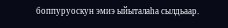боппуруоскун эмиэ ыйыталаһа сылдьаар.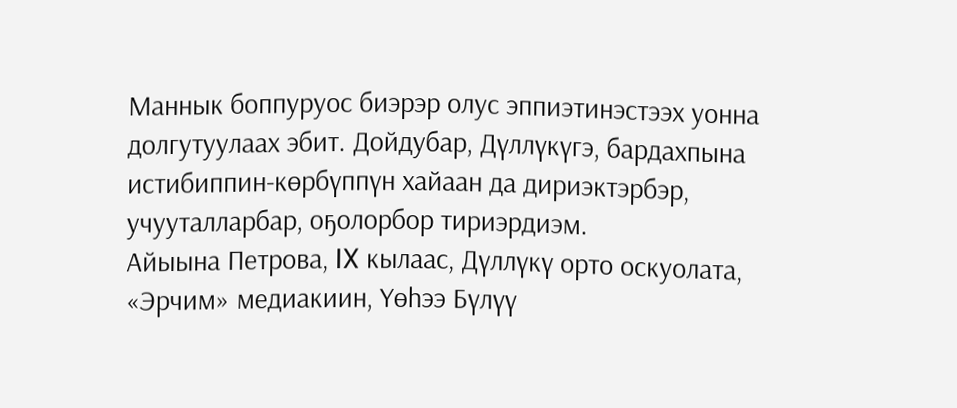Маннык боппуруос биэрэр олус эппиэтинэстээх уонна долгутуулаах эбит. Дойдубар, Дүллүкүгэ, бардахпына истибиппин-көрбүппүн хайаан да дириэктэрбэр, учууталларбар, оҕолорбор тириэрдиэм.
Айыына Петрова, IX кылаас, Дүллүкү орто оскуолата, «Эрчим» медиакиин, Үөһээ Бүлүү